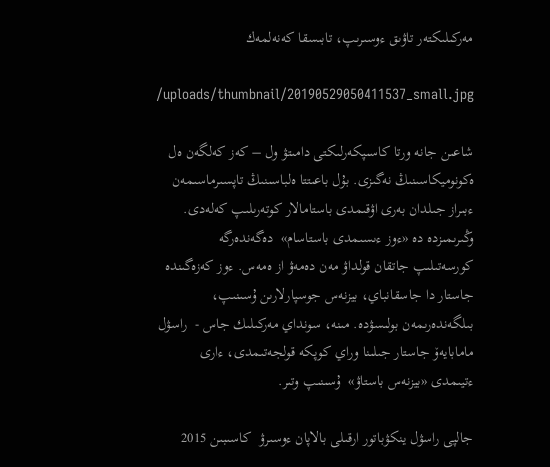مەركىلىكتەر تاۋىق ءوسىرىپ، تابىسقا كەنەلمەك

/uploads/thumbnail/20190529050411537_small.jpg

شاعىن جانە ورتا كاسىپكەرلىكتى دامىتۋ ول – كەز كەلگەن ەل ەكونوميكاسىنىڭ نەگىزى. بۇل باعىتتا ەلباسىنىڭ تاپسىرماسىمەن ءبىراز جىلدان بەرى اۋقىمدى باستامالار كوتەرىلىپ كەلەدى. وڭىرىمىزدە دە «ءوز ءىسىمدى باستاسام»  دەگەندەرگە كورسەتىلىپ جاتقان قولداۋ مەن دەمەۋ از ەمەس. ءوز كەزەگىندە جاستار دا جاسقانباي، بيزنەس جوسپارلارىن ۇسىنىپ،  بىلگەندەرىمەن بولىسۋدە. مىنە، سونداي مەركىلىك جاس -  راسۋل مامابايەۆ جاستار جىلىنا وراي كوپكە قولجەتىمدى، ءارى ءتيىمدى «بيزنەس باستاۋ»  ۇسىنىپ وتىر.

جالپى راسۋل ينكۋباتور ارقىلى بالاپان ءوسىرۋ  كاسىبىن 2015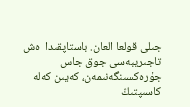جىلى قولعا العان. باستاپقىدا  ەش تاجىريبەسى جوق جاس جۇرەكسىنگەنىمەن، كەيىن كەلە كاسىپتىڭ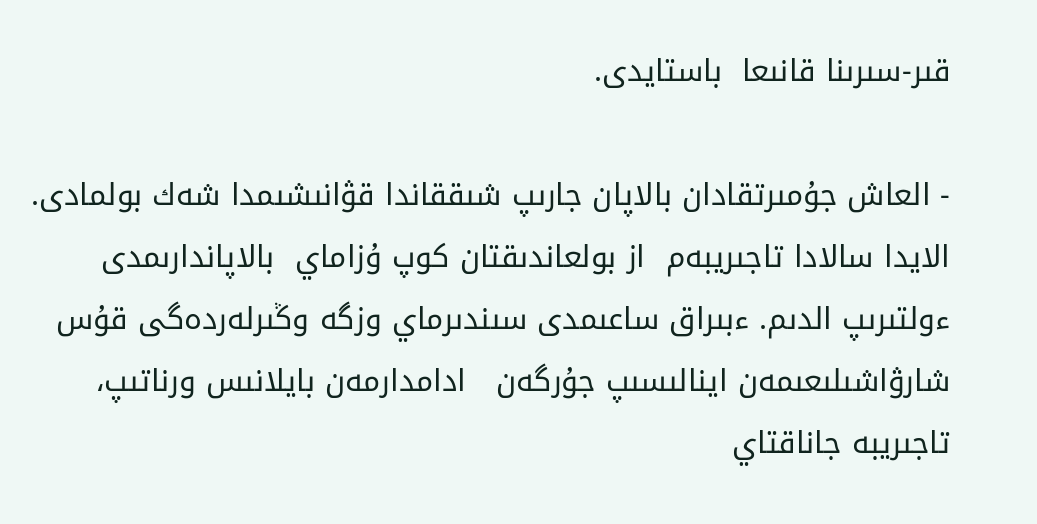قىر-سىرىنا قانىعا  باستايدى.

- العاش جۇمىرتقادان بالاپان جارىپ شىققاندا قۋانىشىمدا شەك بولمادى. الايدا سالادا تاجىريبەم  از بولعاندىقتان كوپ ۇزاماي  بالاپاندارىمدى  ءولتىرىپ الدىم. ءبىراق ساعىمدى سىندىرماي وزگە وڭىرلەردەگى قۇس شارۋاشىلىعىمەن اينالىسىپ جۇرگەن   ادامدارمەن بايلانىس ورناتىپ، تاجىريبە جاناقتاي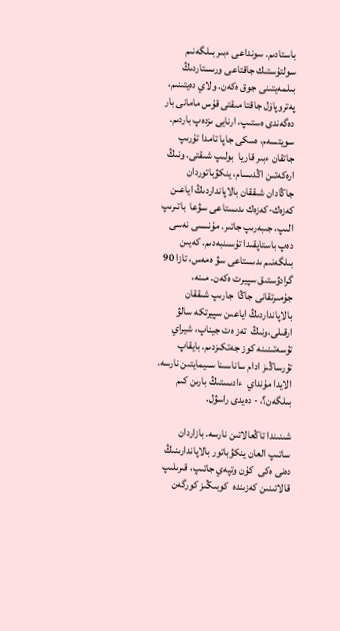باستادىم. سونداعى ءبىر بىلگەنىم سولتۇستىك جاقتاعى ورىستاردىڭ بىلمەيتىنى جوق ەكەن. ولاي دەيتىنىم، پەتروپاۆل جاقتا مىقتى قۇس مامانى بار دەگەندى ەستىپ، ارنايى ىزدەپ باردىم. سويتسەم، ەسكى جاپا تامدا تۇرىپ جاتقان ءبىر قاريا  بولىپ شىقتى. ونىڭ ارەكەتىن اڭدىسام، ينكۋباتوردان جاڭادان شىققان بالاپانداردىڭ اياعىن  كەزەك-كەزەك ىدىستاعى سۋعا  باتىرىپ الىپ، جىبەرىپ جاتىر. مۇنىسى نەسى دەپ باستاپقىدا تۇسىنبەدىم. كەيىن بىلگەنىم ىدىستاعى سۋ ەمەس، تازا 90 گرادۋستىق سپيرت ەكەن. مىنە، جۇمىرتقانى جاڭا  جارىپ شىققان بالاپانداردىڭ اياعىن سپيرتكە سالۋ ارقىلى،ونىڭ  تەز ەت جيناپ، شيراي تۇسەتىنىنە كوز جەتكىزدىم. بايقاپ تۇرساڭىز ادام ساناسىنا سىيمايتىن نارسە. الايدا مۇنداي  ءادىستىڭ بارىن كىم بىلگەن؟، - دەيدى راسۋل.

شىنىندا تاڭعالاتىن نارسە. بازاردان ساتىپ العان ينكۋباتور بالاپاندارىنىڭ دەنى ەكى  كۇن وتپەي جاتىپ، قىرىلىپ قالاتىنىن كەزىندە  كوبىڭىز كورگەن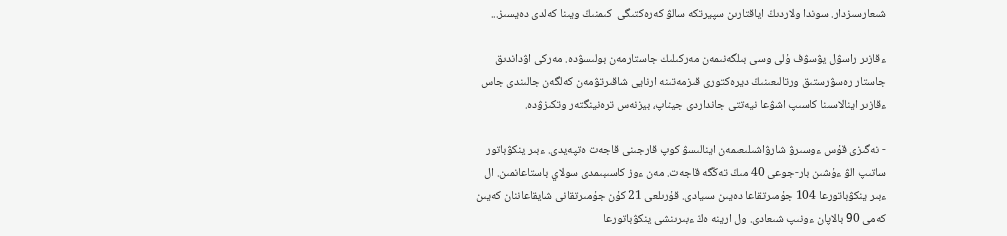شىعارسىزدار. سوندا ولاردىڭ اياقتارىن سپيرتكە سالۋ كەرەكتىگى  كىمنىڭ ويىنا كەلدى دەيسىز...

ءقازىر راسۋل يۋسۋف ۇلى وسى بىلگەنىمەن مەركىلىك جاستارمەن بولىسۋدە. مەركى اۋداندىق جاستار رەسۋرستىق ورتالىعىنىڭ ديرەكتورى قىزمەتىنە ارنايى شاقىرتۋمەن كەلگەن جالىندى جاس ءقازىر اينالاسىنا كاسىپ اشۋعا نيەتتى جانداردى جيناپ، بيزنەس ترەنينگتەر وتكىزۋدە.

- نەگىزى قۇس ءوسىرۋ شارۋاشىلىعىمەن اينالىسۋ كوپ قارجىنى قاجەت ەتپەيدى. ءبىر ينكۋباتور ساتىپ الۋ ءۇشىن بار-جوعى 40 مىڭ تەڭگە قاجەت. مەن ءوز كاسىبىمدى سولاي باستاعانمىن. ال ءبىر ينكۋباتورعا 104 جۇمىرتقاعا دەيىن سىيادى. قۇرىلعى 21 كۇن جۇمىرتقانى شايقاعاننان كەيىن كەمى 90 بالاپان ءونىپ شىعادى. ول ارينە ەڭ ءبىرىنشى ينكۋباتورعا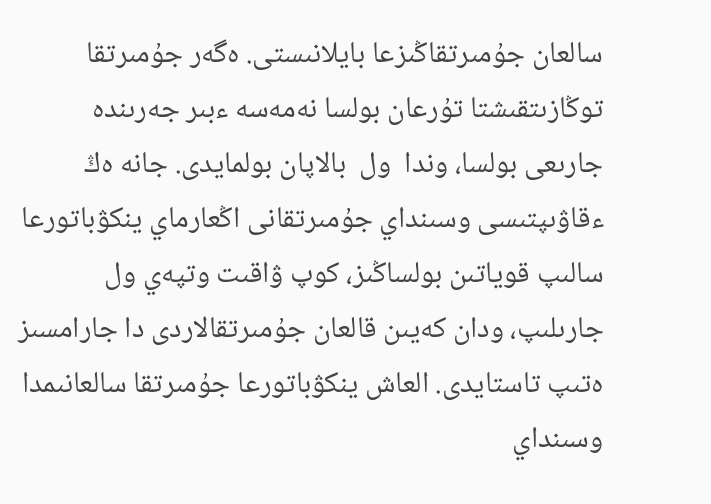سالعان جۇمىرتقاڭىزعا بايلانىستى. ەگەر جۇمىرتقا توڭازىتقىشتا تۇرعان بولسا نەمەسە ءبىر جەرىندە جارىعى بولسا، وندا  ول  بالاپان بولمايدى. جانە ەڭ ءقاۋىپتىسى وسىنداي جۇمىرتقانى اڭعارماي ينكۋباتورعا سالىپ قوياتىن بولساڭىز، كوپ ۋاقىت وتپەي ول جارىلىپ، ودان كەيىن قالعان جۇمىرتقالاردى دا جارامسىز ەتىپ تاستايدى. العاش ينكۋباتورعا جۇمىرتقا سالعانىمدا وسىنداي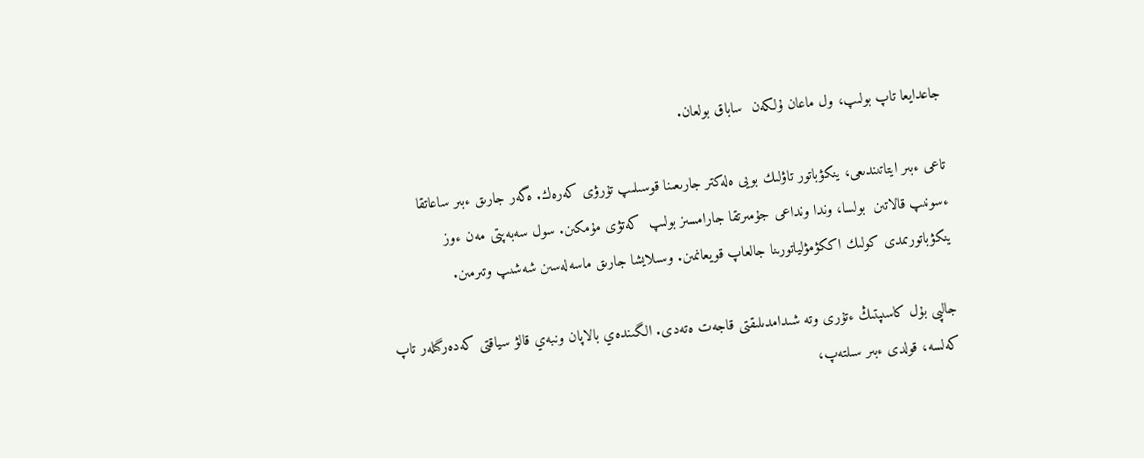جاعدايعا تاپ بولىپ، ول ماعان ۇلكەن  ساباق بولعان.

تاعى ءبىر ايتاتىندىعى، ينكۋباتور تاۋلىك بويى ەلەكتر جارىعىنا قوسىلىپ تۇرۋى كەرەك. ەگەر جارىق ءبىر ساعاتقا ءسونىپ قالاتىن  بولسا، وندا ونداعى جۇمىرتقا جارامسىز بولىپ  كەتۋى مۇمكىن. سول سەبەپتى مەن ءوز ينكۋباتورىمدى كولىك اككۋمۋلياتورىنا جالعاپ قويعانمىن. وسىلايشا جارىق ماسەلەسىن شەشىپ وتىرمىن.

جالپى بۇل كاسىپتىڭ ءتۇرى وتە شىدامدىلىقتى قاجەت ەتەدى. الگىندەي بالاپان ونبەي قالۋ سياقتى كەدەرگىلەر تاپ كەلسە، قولدى ءبىر سىلتەپ،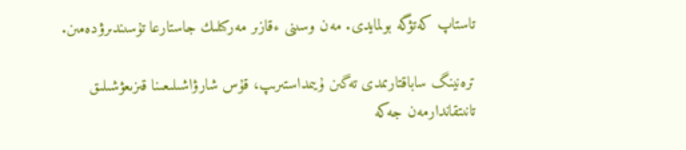تاستاپ كەتۋگە بولمايدى. مەن وسىنى ءقازىر مەركىلىك جاستارعا تۇسىندىرۋدەمىن.

ترەنينگ ساباقتارىمدى تەگىن ۇيىمداستىرىپ، قۇس شارۋاشىلىعىنا قىزىعۋشىلىق تانىتقاندارمەن جەكە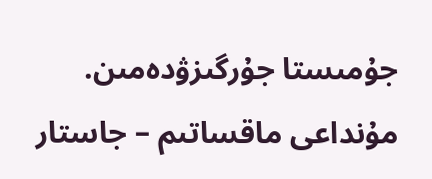جۇمىستا جۇرگىزۋدەمىن. مۇنداعى ماقساتىم – جاستار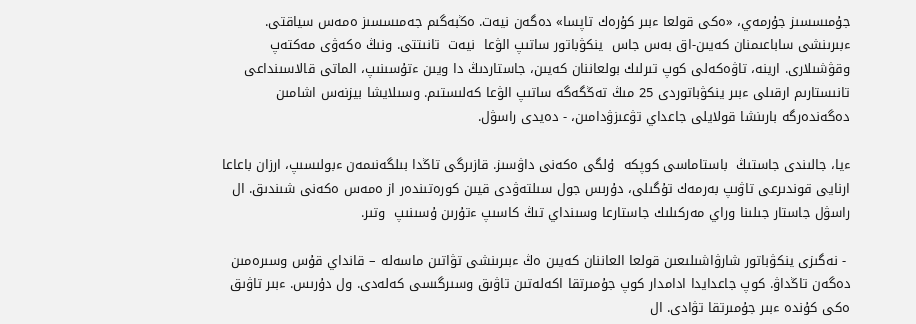جۇمىسسىز جۇرمەي، «ەكى قولعا ءبىر كۇرەك تاپسا» دەگەن نيەت. ەڭبەگىم جەمىسسىز ەمەس سياقتى. ءبىرىنشى ساباعىمنان كەيىن-اق بەس جاس  ينكۋباتور ساتىپ الۋعا  نيەت  تانىتتى. ونىڭ ەكەۋى مەكتەپ وقۋشىلارى. ارينە، تاۋەكەلى كوپ تىرلىك بولعاننان كەيىن، جاستاردىڭ دا ويىن ءتۇسىنىپ، الماتى قالاسىنداعى تانىستارىم ارقىلى ءبىر ينكۋباتوردى 25 مىڭ تەڭگەگە ساتىپ الۋعا كەلىستىم. وسىلايشا بيزنەس اشامىن دەگەندەرگە بارىنشا قولايلى جاعداي تۋعىزۋدامىن، - دەيدى راسۋل.

ءيا، جالىندى جاستىڭ  باستاماسى كوپكە  ۇلگى ەكەنى داۋسىز. قازىرگى تاڭدا بىلگەنىمەن ءبولىسىپ، ارزان باعاعا ارنايى قوندىرعى تاۋىپ بەرمەك تۇگىلى، دۇرىس جول سىلتەۋدى قيىن كورەتىندەر از ەمەس ەكەنى شىندىق. ال راسۋل جاستار جىلىنا وراي مەركىلىك جاستارعا وسىنداي تىڭ كاسىپ ءتۇرىن ۇسىنىپ  وتىر.

 - نەگىزى ينكۋباتور شارۋاشىلىعىن قولعا العاننان كەيىن ەڭ ءبىرىنشى تۋاتىن ماسەلە – قانداي قۇس وسىرەمىن دەگەن تاڭداۋ. كوپ جاعدايدا ادامدار كوپ جۇمىرتقا اكەلەتىن تاۋىق وسىرگىسى كەلەدى. ول دۇرىس. ءبىر تاۋىق ەكى كۇندە ءبىر جۇمىرتقا تۋادى. ال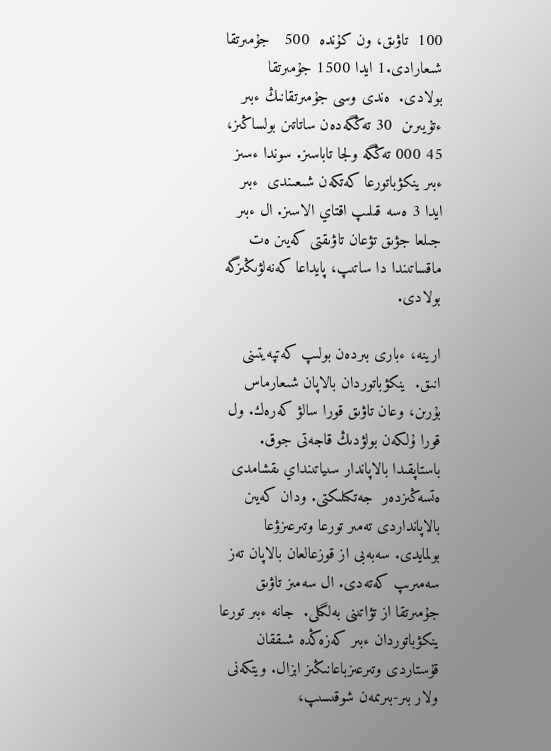100  تاۋىق، ون كۇندە  500   جۇمىرتقا شىعارادى.1 ايدا 1500 جۇمىرتقا بولادى.  ەندى وسى جۇمىرتقانىڭ ءبىر ءتۇيىرىن  30 تەڭگەدەن ساتاتىن بولساڭىز، 45 000 تەڭگە ولجا تاباسىز. سوندا ءسىز ءبىر ينكۋباتورعا كەتكەن شىعىندى  ءبىر ايدا 3 ەسە قىلىپ اقتاي الاسىز. ال ءبىر جىلعا جۋىق تۋعان تاۋىقتى كەيىن ەت ماقساتىندا دا ساتىپ، پايداعا كەنەلۋىڭىزگە بولادى.

ارينە، ءبارى بىردەن بولىپ كەتپەيتىنى انىق.  ينكۋباتوردان بالاپان شىعارماس بۇرىن، وعان تاۋىق قورا سالۋ كەرەك. ول قورا ۇلكەن بولۋدىڭ قاجەتى جوق. باستاپقىدا بالاپاندار سىياتىنداي ىقشامدى ەتسەڭىزدەر  جەتكىلىكتى. ودان كەيىن بالاپانداردى تەمىر تورعا وتىرعىزۋعا بولمايدى. سەبەبى از قوزعالعان بالاپان تەز سەمىرىپ كەتەدى. ال سەمىز تاۋىق جۇمىرتقا از تۋاتىنى بەلگىلى.  جانە ءبىر تورعا ينكۋباتوردان ءبىر كەزەڭدە شىققان قۇستاردى وتىرعىزباعانىڭىز ابزال. ويتكەنى ولار بىر-بىرىمەن شوقىسىپ،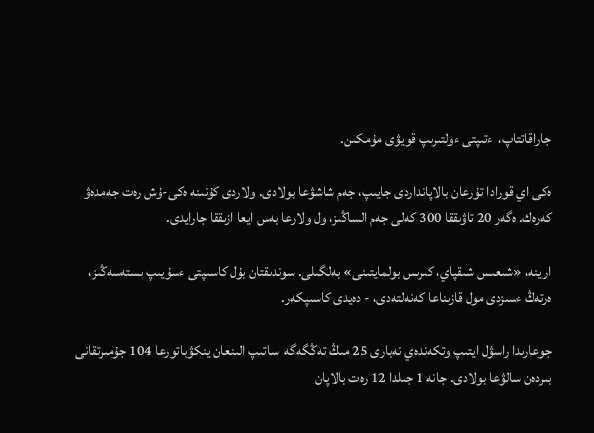جاراقاتتاپ،  ءتىپتى ءولتىرىپ قويۋى مۇمكىن.

ەكى اي قورادا تۇرعان بالاپانداردى جايىپ، جەم شاشۋعا بولادى. ولاردى كۇنىنە ەكى-ۇش رەت جەمدەۋ كەرەك. ەگەر 20 تاۋىققا 300 كەلى جەم الساڭىز، ول ولارعا بەس ايعا ازىققا جارايدى.

ارينە، «شىعىس شىقپاي، كىرىس بولمايتىنى» بەلگىلى. سوندىقتان بۇل كاسىپتى ءسۇيىپ ىستەسەڭىز، ەرتەڭ ءسىزدى مول قازىناعا كەنەلتەدى، - دەيدى كاسىپكەر.

جوعارىدا راسۋل ايتىپ وتكەندەي نەبارى 25 مىڭ تەڭگەگە  ساتىپ الىنعان ينكۋباتورعا 104 جۇمىرتقانى بىردەن سالۋعا بولادى. جانە 1 جىلدا 12 رەت بالاپان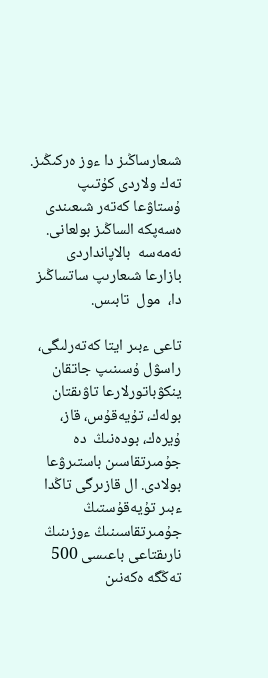شىعارساڭىز دا ءوز ەركىڭىز. تەك ولاردى كۇتىپ ۇستاۋعا كەتەر شىعىندى ەسەپكە الساڭىز بولعانى. نەمەسە  بالاپانداردى بازارعا شىعارىپ ساتساڭىز دا،  مول  تابىس.

تاعى ءبىر ايتا كەتەرلىگى، راسۋل ۇسىنىپ جاتقان ينكۋباتورلارعا تاۋىقتان بولەك، تۇيەقۇس، قاز، ۇيرەك، بودەنىڭ  دە جۇمىرتقاسىن باستىرۋعا   بولادى. ال قازىرگى تاڭدا ءبىر تۇيەقۇستىڭ جۇمىرتقاسىنىڭ ءوزىنىڭ نارىقتاعى باعىسى 500 تەڭگە ەكەنىن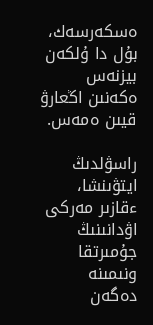ەسكەرسەك، بۇل دا ۇلكەن بيزنەس ەكەنىن اڭعارۋ قيىن ەمەس.

راسۋلدىڭ ايتۋىنشا، ءقازىر مەركى اۋدانىنىڭ جۇمىرتقا ونىمىنە دەگەن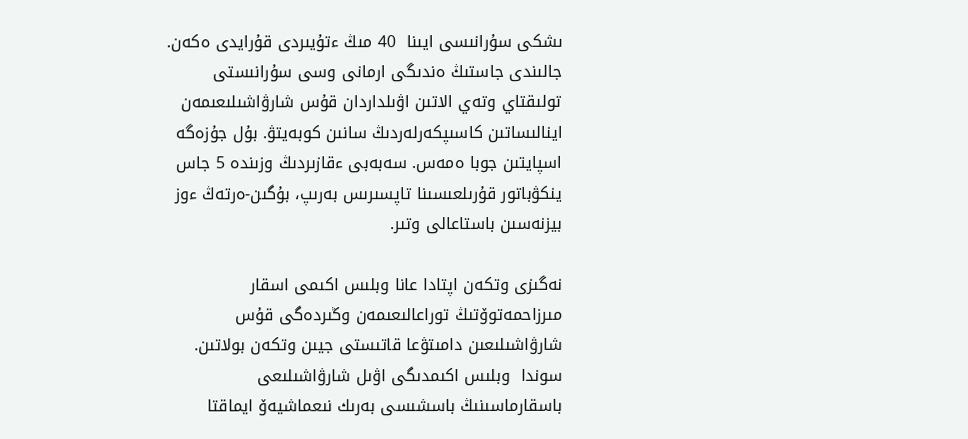ىشكى سۇرانىسى ايىنا  40 مىڭ ءتۇيىردى قۇرايدى ەكەن. جالىندى جاستىڭ ەندىگى ارمانى وسى سۇرانىستى تولىقتاي وتەي الاتىن اۋىلداردان قۇس شارۋاشىلىعىمەن اينالىساتىن كاسىپكەرلەردىڭ سانىن كوبەيتۋ. بۇل جۇزەگە اسپايتىن جوبا ەمەس. سەبەبى ءقازىردىڭ وزىندە 5 جاس ينكۋباتور قۇرىلعىسىنا تاپسىرىس بەرىپ، بۇگىن-ەرتەڭ ءوز بيزنەسىن باستاعالى وتىر.

نەگىزى وتكەن اپتادا عانا وبلىس اكىمى اسقار مىرزاحمەتوۆتىڭ توراعالىعىمەن وڭىردەگى قۇس شارۋاشىلىعىن دامىتۋعا قاتىستى جيىن وتكەن بولاتىن.  سوندا  وبلىس اكىمدىگى اۋىل شارۋاشىلىعى باسقارماسىنىڭ باسشىسى بەرىك نىعماشيەۆ ايماقتا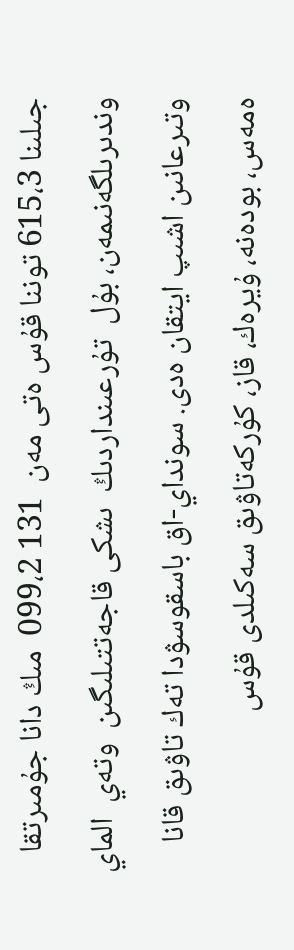جىلىنا 615،3 توننا قۇس ەتى مەن  131 099،2  مىڭ دانا جۇمىرتقا وندىرىلگەنىمەن، بۇل  تۇرعىنداردىڭ  ىشكى قاجەتتىلىگىن  وتەي  الماي وتىرعانىن اشىپ ايتقان ەدى. سونداي-اق باسقوسۋدا تەك تاۋىق قانا ەمەس، بودەنە، ۇيرەك، قاز، كۇركەتاۋىق سەكىلدى قۇس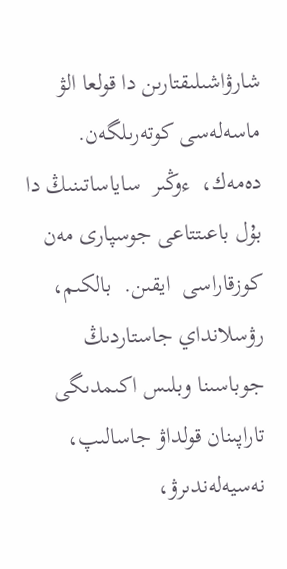شارۋاشىلىقتارىن دا قولعا الۋ ماسەلەسى كوتەرىلگەن. دەمەك،  ءوڭىر  ساياساتىنىڭ دا بۇل باعىتتاعى جوسپارى مەن كوزقاراسى  ايقىن.  بالكىم، رۋسلانداي جاستاردىڭ جوباسىنا وبلىس اكىمدىگى تاراپىنان قولداۋ جاسالىپ، نەسيەلەندىرۋ،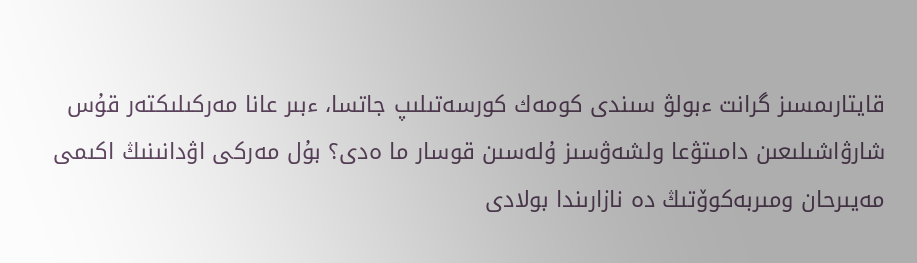قايتارىمسىز گرانت ءبولۋ سىندى كومەك كورسەتىلىپ جاتسا، ءبىر عانا مەركىلىكتەر قۇس شارۋاشىلىعىن دامىتۋعا ولشەۋسىز ۇلەسىن قوسار ما ەدى؟ بۇل مەركى اۋدانىنىڭ اكىمى مەيىرحان ومىربەكوۆتىڭ دە نازارىندا بولادى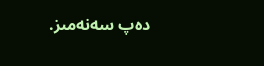دەپ سەنەمىز.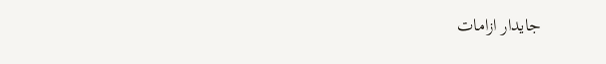جايدار ازامات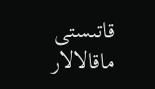قاتىستى ماقالالار